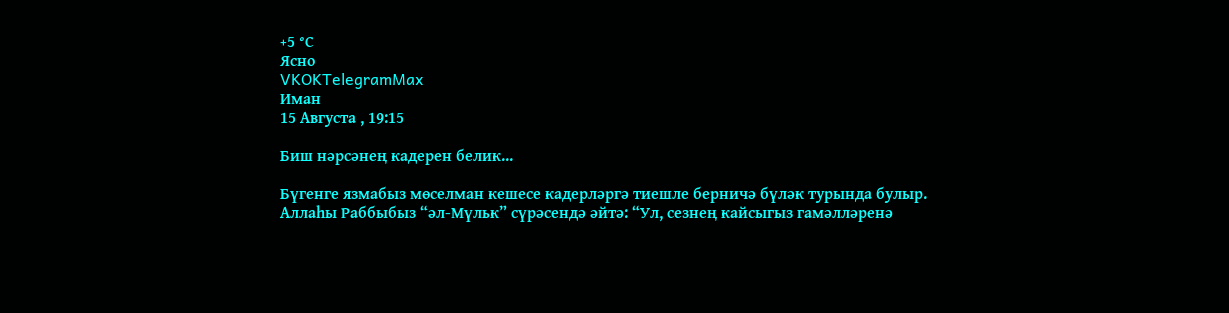+5 °С
Ясно
VKOKTelegramMax
Иман
15 Августа , 19:15

Биш нәрсәнең кадерен белик...

Бүгенге язмабыз мөселман кешесе кадерләргә тиешле берничә бүләк турында булыр. Аллаһы Раббыбыз “әл-Мүльк” сүрәсендә әйтә: “Ул, сезнең кайсыгыз гамәлләренә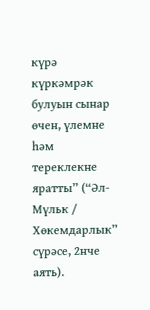күрә күркәмрәк булуын сынар өчен, үлемне һәм тереклекне яратты” (“Әл-Мүльк / Хөкемдарлык” сүрәсе, 2нче аять).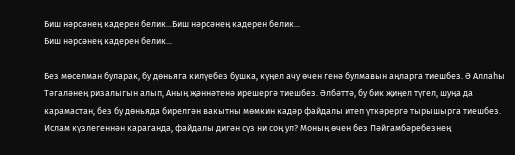Биш нәрсәнең кадерен белик...Биш нәрсәнең кадерен белик...
Биш нәрсәнең кадерен белик...

Без мөселман буларак, бу дөньяга килүебез бушка, күңел ачу өчен генә булмавын аңларга тиешбез. Ә Аллаһы Тәгаләнең ризалыгын алып, Аның җәннәтенә ирешергә тиешбез. Әлбәттә, бу бик җиңел түгел, шуңа да карамастан, без бу дөньяда бирелгән вакытны мөмкин кадәр файдалы итеп үткәрергә тырышырга тиешбез. Ислам күзлегеннән караганда, файдалы дигән сүз ни соң ул? Моның өчен без Пәйгамбәребезнең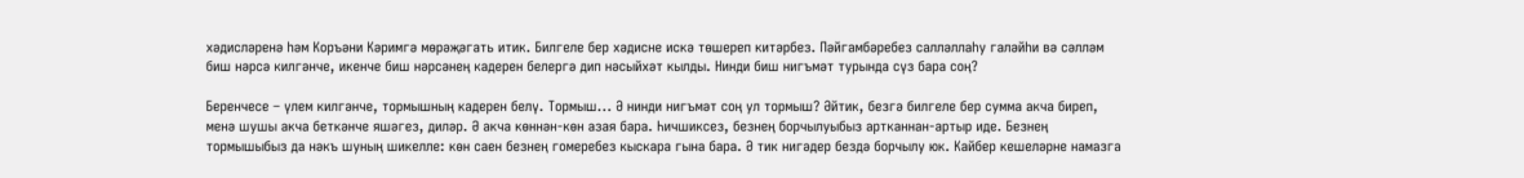хәдисләренә һәм Коръәни Кәримгә мөрәҗәгать итик. Билгеле бер хәдисне искә төшереп китәрбез. Пәйгамбәребез салләллаһу галәйһи вә сәлләм биш нәрсә килгәнче, икенче биш нәрсәнең кадерен белергә дип нәсыйхәт кылды. Нинди биш нигъмәт турында сүз бара соң?

Беренчесе – үлем килгәнче, тормышның кадерен белү. Тормыш... Ә нинди нигъмәт соң ул тормыш? Әйтик, безгә билгеле бер сумма акча биреп, менә шушы акча беткәнче яшәгез, диләр. Ә акча көннән-көн азая бара. Һичшиксез, безнең борчылуыбыз артканнан-артыр иде. Безнең тормышыбыз да нәкъ шуның шикелле: көн саен безнең гомеребез кыскара гына бара. Ә тик нигәдер бездә борчылу юк. Кайбер кешеләрне намазга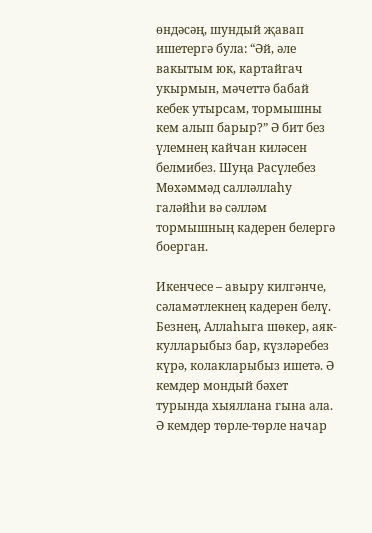өндәсәң, шундый җавап ишетергә була: “Әй, әле вакытым юк, картайгач укырмын, мәчеттә бабай кебек утырсам, тормышны кем алып барыр?” Ә бит без үлемнең кайчан киләсен белмибез. Шуңа Расүлебез Мөхәммәд салләллаһу галәйһи вә сәлләм тормышның кадерен белергә боерган.

Икенчесе – авыру килгәнче, сәламәтлекнең кадерен белү. Безнең, Аллаһыга шөкер, аяк-кулларыбыз бар, күзләребез күрә, колакларыбыз ишетә. Ә кемдер мондый бәхет турында хыяллана гына ала. Ә кемдер төрле-төрле начар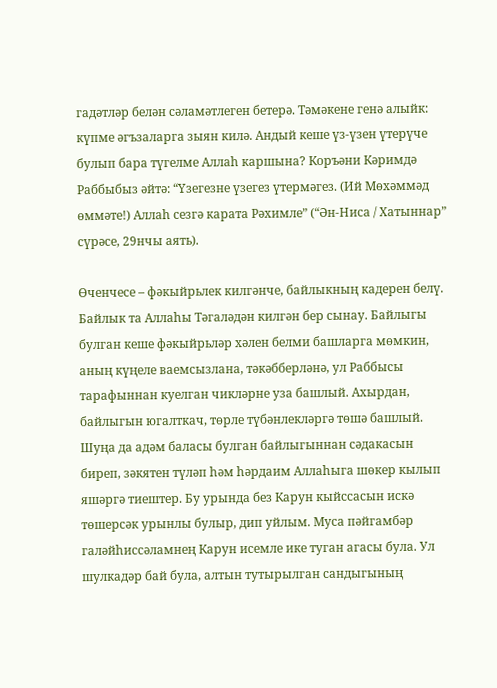гадәтләр белән сәламәтлеген бетерә. Тәмәкене генә алыйк: күпме әгъзаларга зыян килә. Андый кеше үз-үзен үтерүче булып бара түгелме Аллаһ каршына? Коръәни Кәримдә Раббыбыз әйтә: “Үзегезне үзегез үтермәгез. (Ий Мөхәммәд өммәте!) Аллаһ сезгә карата Рәхимле” (“Ән-Ниса / Хатыннар” сүрәсе, 29нчы аять).

Өченчесе – фәкыйрьлек килгәнче, байлыкның кадерен белү. Байлык та Аллаһы Тәгаләдән килгән бер сынау. Байлыгы булган кеше фәкыйрьләр хәлен белми башларга мөмкин, аның күңеле ваемсызлана, тәкәбберләнә, ул Раббысы тарафыннан куелган чикләрне уза башлый. Ахырдан, байлыгын югалткач, төрле түбәнлекләргә төшә башлый. Шуңа да адәм баласы булган байлыгыннан сәдакасын биреп, зәкятен түләп һәм һәрдаим Аллаһыга шөкер кылып яшәргә тиештер. Бу урында без Карун кыйссасын искә төшерсәк урынлы булыр, дип уйлым. Муса пәйгамбәр галәйһиссәламнең Карун исемле ике туган агасы була. Ул шулкадәр бай була, алтын тутырылган сандыгының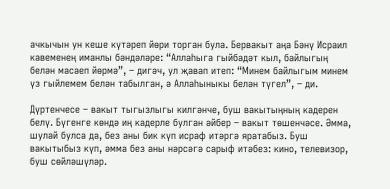ачкычын ун кеше күтәреп йөри торган була. Бервакыт аңа Бәнү Исраил кавеменең иманлы бәндәләре: “Аллаһыга гыйбадәт кыл, байлыгың белән масаеп йөрмә”, – дигәч, ул җавап итеп: “Минем байлыгым минем үз гыйлемем белән табылган, ә Аллаһыныкы белән түгел”, – ди.

Дүртенчесе – вакыт тыгызлыгы килгәнче, буш вакытыңның кадерен белү. Бүгенге көндә иң кадерле булган әйбер – вакыт төшенчәсе. Әмма, шулай булса да, без аны бик күп исраф итәргә яратабыз. Буш вакытыбыз күп, әмма без аны нәрсәгә сарыф итәбез: кино, телевизор, буш сөйләшүләр.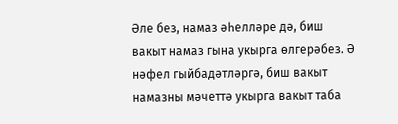Әле без, намаз әһелләре дә, биш вакыт намаз гына укырга өлгерәбез. Ә нәфел гыйбадәтләргә, биш вакыт намазны мәчеттә укырга вакыт таба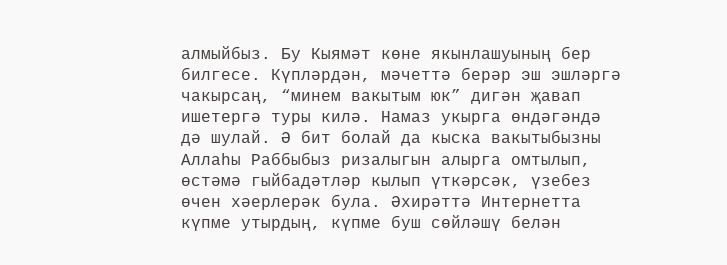алмыйбыз. Бу Кыямәт көне якынлашуының бер билгесе. Күпләрдән, мәчеттә берәр эш эшләргә чакырсаң, “минем вакытым юк” дигән җавап ишетергә туры килә. Намаз укырга өндәгәндә дә шулай. Ә бит болай да кыска вакытыбызны Аллаһы Раббыбыз ризалыгын алырга омтылып, өстәмә гыйбадәтләр кылып үткәрсәк, үзебез өчен хәерлерәк була. Әхирәттә Интернетта күпме утырдың, күпме буш сөйләшү белән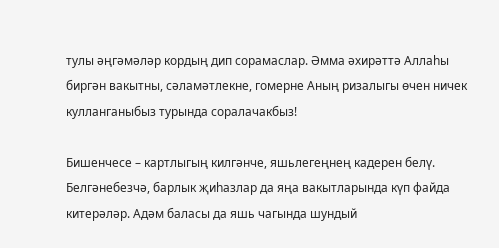тулы әңгәмәләр кордың дип сорамаслар. Әмма әхирәттә Аллаһы биргән вакытны, сәламәтлекне, гомерне Аның ризалыгы өчен ничек кулланганыбыз турында соралачакбыз!

Бишенчесе – картлыгың килгәнче, яшьлегеңнең кадерен белү. Белгәнебезчә, барлык җиһазлар да яңа вакытларында күп файда китерәләр. Адәм баласы да яшь чагында шундый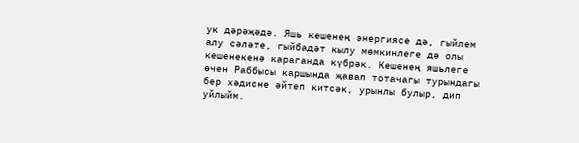ук дәрәҗәдә. Яшь кешенең энергиясе дә, гыйлем алу сәләте, гыйбадәт кылу мөмкинлеге дә олы кешенекенә караганда күбрәк. Кешенең яшьлеге өчен Раббысы каршында җавап тотачагы турындагы бер хәдисне әйтеп китсәк, урынлы булыр, дип уйлыйм.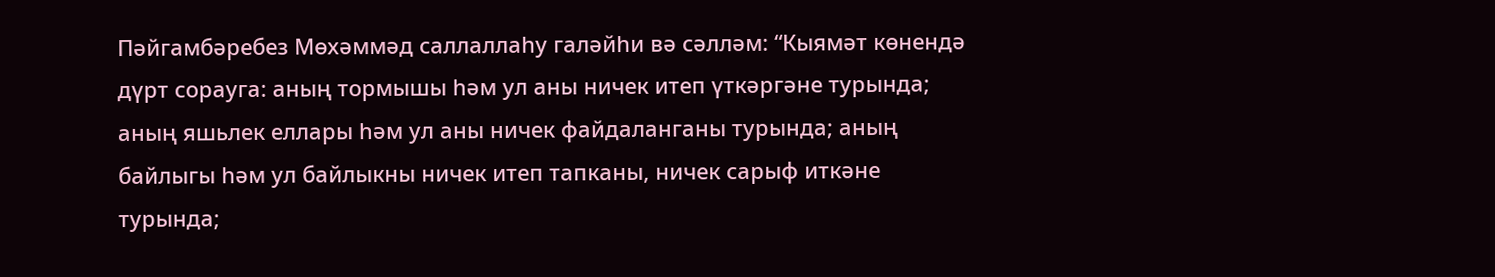Пәйгамбәребез Мөхәммәд саллаллаһу галәйһи вә сәлләм: “Кыямәт көнендә дүрт сорауга: аның тормышы һәм ул аны ничек итеп үткәргәне турында; аның яшьлек еллары һәм ул аны ничек файдаланганы турында; аның байлыгы һәм ул байлыкны ничек итеп тапканы, ничек сарыф иткәне турында;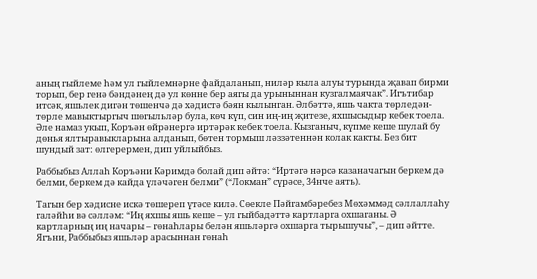аның гыйлеме һәм ул гыйлемнәрне файдаланып, ниләр кыла алуы турында җавап бирми торып, бер генә бәндәнең дә ул көнне бер аягы да урыныннан кузгалмаячак”. Игътибар итсәк, яшьлек дигән төшенчә дә хәдистә бәян кылынган. Әлбәттә, яшь чакта төрледән-төрле мавыктыргыч шөгыльләр була, көч күп, син иң-иң җитезе, яхшысыдыр кебек тоела. Әле намаз укып, Коръән өйрәнергә иртәрәк кебек тоела. Кызганыч, күпме кеше шулай бу дөнья ялтыравыкларына алданып, бөтен тормыш ләззәтеннән колак какты. Без бит шундый зат: өлгерермен, дип уйлыйбыз.

Раббыбыз Аллаһ Коръәни Кәримдә болай дип әйтә: “Иртәгә нәрсә казаначагын беркем дә белми, беркем дә кайда үләчәген белми” (“Локман” сүрәсе, 34нче аять).

Тагын бер хәдисне искә төшереп үтәсе килә. Сөекле Пәйгамбәребез Мөхәммәд сәллаллаһу галәйһи вә сәлләм: “Иң яхшы яшь кеше – ул гыйбадәттә картларга охшаганы. Ә картларның иң начары – гөнаһлары белән яшьләргә охшарга тырышучы”, – дип әйтте. Ягъни, Раббыбыз яшьләр арасыннан гөнаһ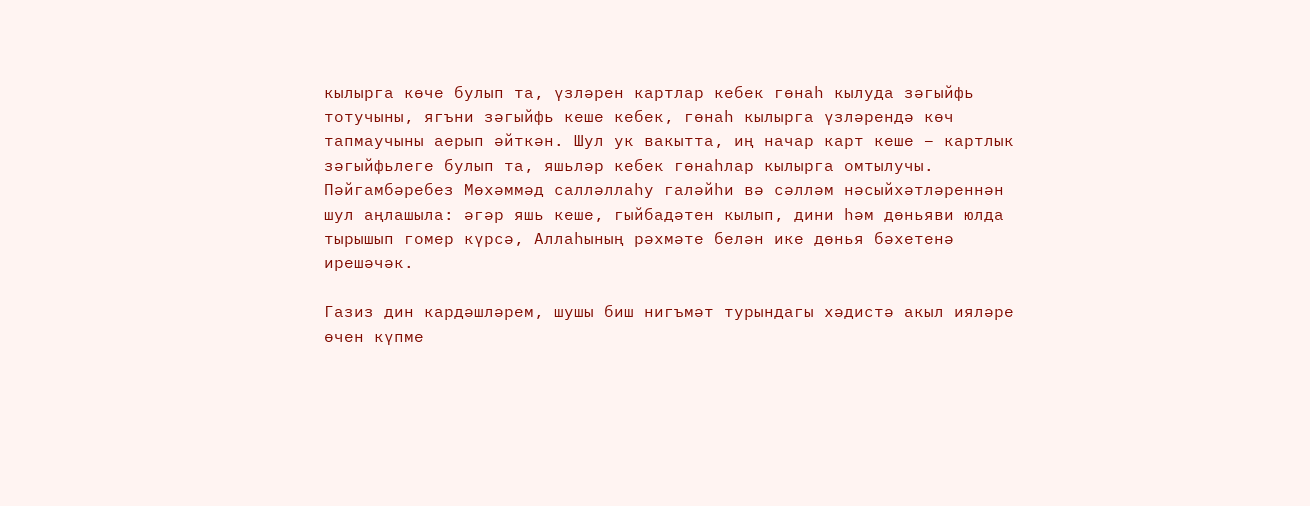кылырга көче булып та, үзләрен картлар кебек гөнаһ кылуда зәгыйфь тотучыны, ягъни зәгыйфь кеше кебек, гөнаһ кылырга үзләрендә көч тапмаучыны аерып әйткән. Шул ук вакытта, иң начар карт кеше – картлык зәгыйфьлеге булып та, яшьләр кебек гөнаһлар кылырга омтылучы. Пәйгамбәребез Мөхәммәд салләллаһу галәйһи вә сәлләм нәсыйхәтләреннән шул аңлашыла: әгәр яшь кеше, гыйбадәтен кылып, дини һәм дөньяви юлда тырышып гомер күрсә, Аллаһының рәхмәте белән ике дөнья бәхетенә ирешәчәк.

Газиз дин кардәшләрем, шушы биш нигъмәт турындагы хәдистә акыл ияләре өчен күпме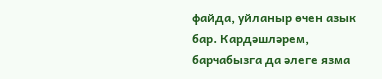файда, уйланыр өчен азык бар. Кардәшләрем, барчабызга да әлеге язма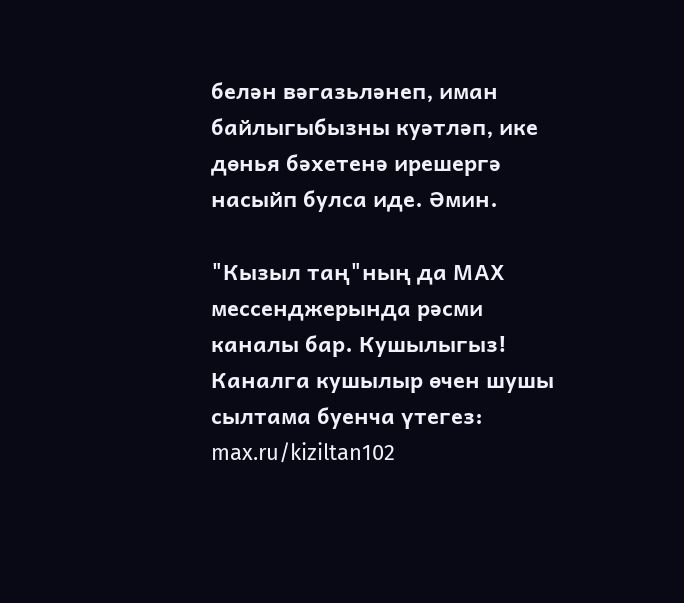белән вәгазьләнеп, иман байлыгыбызны куәтләп, ике дөнья бәхетенә ирешергә насыйп булса иде. Әмин.

"Кызыл таң"ның да МАХ мессенджерында рәсми каналы бар. Кушылыгыз!
Каналга кушылыр өчен шушы сылтама буенча үтегез: max.ru/kiziltan102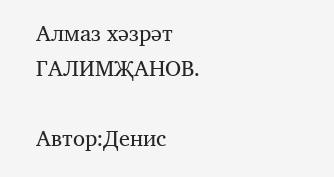Алмаз хәзрәт ГАЛИМҖАНОВ.

Автор:Денис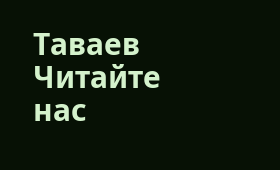Таваев
Читайте нас